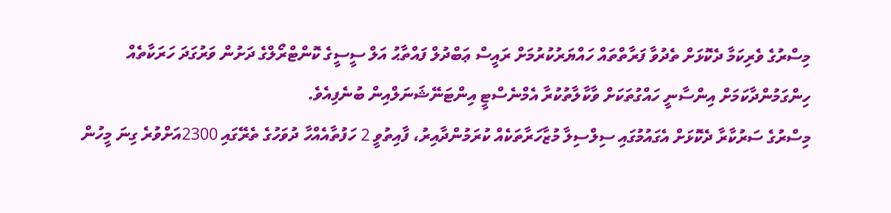މިސްރުގެ ވެރިކަމާ ދެކޮޅަށް ތެދުވާ ފަރާތްތައް ހައްޔަރުކުރުމަށް ރައީސް ޢަބްދުލް ފައްތާޙު އަލް ސީސީގެ ކޮންޓްރޯލްގެ ދަށުން ވަރުގަދަ ހަރަކާތެއް ހިންގަމުންދާކަމަށް އިންސާނީ ހައްގުތަކަށް ވާކާލާތުކުރާ އެމްނެސްޓީ އިންޓަނޭޝަނަލްއިން ބުނެފިއެވެ.
މިސްރުގެ ސަރުކާރާ ދެކޮޅަށް އެގައުމުގައި ސިލްސިލާ މުޒާހަރާތަކެއް ކުރަމުންދާއިރު، ފާއިތުވީ 2 ހަފުތާއެއްހާ ދުވަހުގެ ތެރޭގައި 2300އަށްވުރެ ގިނަ މީހުން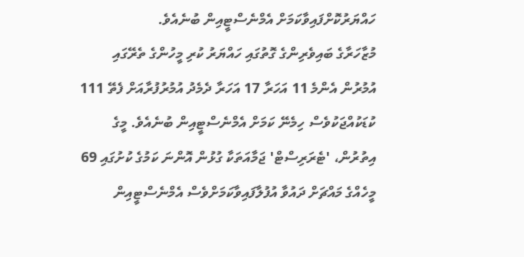ހައްޔަރުކޮށްފައިވާކަމަށް އެމްނެސްޓީއިން ބުނެއެވެ.
މުޒާހަރާގެ ބައިވެރިންގެ ގޮތުގައި ހައްޔަރު ކުރި މީހުންގެ ތެރޭގައި އުމުރުން އެންމެ 11 އަހަރާ 17 އަހަރާ ދެމެދު އުމުރުފުރާއަށް ފެތޭ 111 ކުޑަކުއްޖަކުވެސް ހިމެނޭ ކަމަށް އެމްނެސްޓީއިން ބުނެއެވެ. މީގެ އިތުރުން، 'ޓެރަރިސްޓް' ޖަމާއަތަކާ ގުޅުން އޮންނަ ކަމުގެ ކުށުގައި 69 މީހެއްގެ މައްޗަށް ދައުވާ އުފުލާފައިވާކަމަށްވެސް އެމްނެސްޓީއިން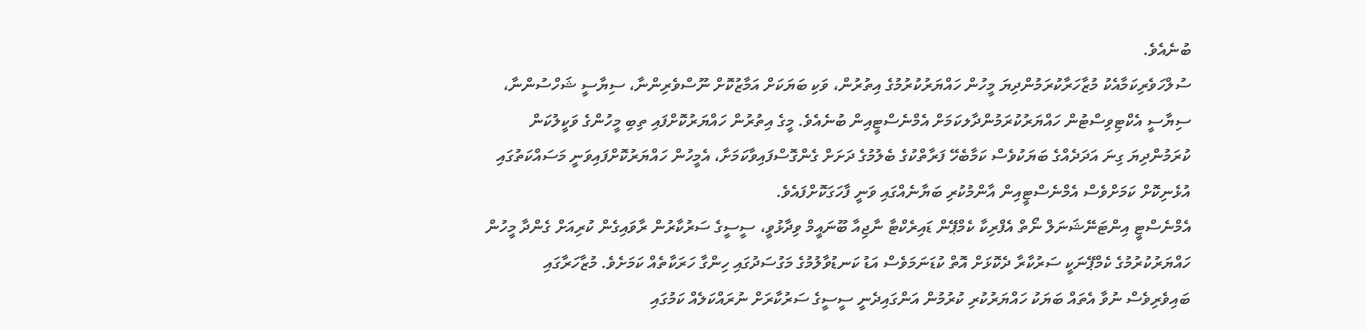ބުނެއެވެ.
ސުލްހަވެރިކަމާއެކު މުޒާހަރާކުރަމުންދިޔަ މީހުން ހައްޔަރުކުރުމުގެ އިތުރުން، ވަކި ބަޔަކަށް އަމާޒުކޮށް ނޫސްވެރިންނާ، ސިޔާސީ ޝަހްސުންނާ، ސިޔާސީ އެކްޓިވިސްޓުން ހައްޔަރުކުރަމުންދާލކަމަށް އެމްނެސްޓީއިން ބުނެއެވެ. މީގެ އިތުރުން ހައްޔަރުކޮށްފައި ތިބި މީހުންގެ ވަކީލުކަން ކުރަމުންދިޔަ ގިނަ އަދަދެއްގެ ބަޔަކުވެސް ކަމާބެހޭ ފަރާތްކުގެ ބެލުމުގެ ދަށަށް ގެންގޮސްފައިވާކަމަށާ، އެމީހުން ހައްޔަރުކޮށްފައިވަނީ މަސައްކަތުގައި އުޅެނިކޮށް ކަމަށްވެސް އެމްނެސްޓީއިން އާންމުކުރި ބަޔާނެއްގައި ވަނީ ފާހަގަކޮށްފައެވެ.
އެމްނެސްޓީ އިންޓަނޭޝަނަލް ނޯތް އެފްރިކާ ކެމްޕޭން ޑައިރެކްޓާ ނާޖިއާ ބޫނައީމް ވިދާޅުވީ، ސީސީގެ ސަރުކާރުން ރާވައިގެން ކުރިއަށް ގެންދާ މީހުން ހައްޔަރުކުރުމުގެ ކެމްޕޭނަކީ ސަރުކާރާ ދެކޮޅަށް އޮތް ކުޑަނަމަވެސް އަޑު ކަނޑުވާލުމުގެ މަގުސަދުގައި ހިންގާ ހަރަކާތެއް ކަމަށެވެ. މުޒާހަރާގައި ބައިވެރިވެސް ނުވާ އެތައް ބަޔަކު ހައްޔަރުކުރި ކުރުމުން އަންގައިދެނީ ސީސީގެ ސަރުކާރަށް ނުރައްކަލެއް ކަމުގައި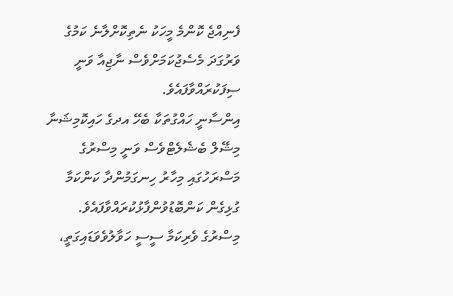ފެނިއްޖެ ކޮންމެ މީހަކު ނެތިކޮށްލާނެ ކަމުގެ ވަރުގަދަ މެސެޖުކަމަށްވެސް ނާޖިއާ ވަނީ ސިފަކުރައްވާފައެވެ.
އިންސާނީ ހައްގުތަކާ ބެހޭ އދގެ ހައިކޮމިޝަނާ މިޝޭލް ބެޝެލެޓްވެސް ވަނީ މިސްރުގެ މަސްރަހުގައި މިހާރު ހިނގަމުންދާ ކަންކަމާ ގުޅިގެން ކަންބޮޑުވުންފާޅުކުރައްވާފައެވެ.
މިސްރުގެ ވެރިކަމާ ސީސީ ހަވާލުވެވަޑައިގަތީ،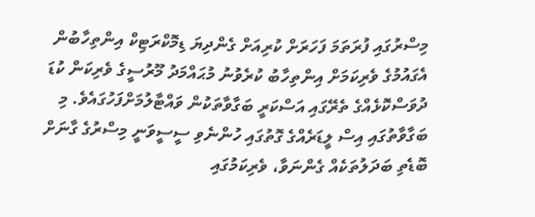މިސްރުގައި ފުރަތަމަ ފަހަރަށް ކުރިއަށް ގެންދިޔަ ޑިމޮކްރަޓިކް އިންތިހާބުން އެގައުމުގެ ވެރިކަމަށް އިންތިހާބު ކުރެވުނު މުޙައްމަދު މޫރުސީގެ ވެރިކަން ކުޑަ ދުވަސްކޮޅެއްގެ ތެރޭގައި އަސްކަރީ ބަގާވާތަކުން ވައްޓާލުމަށްފަހުގައެވެ. މި ބަގާވާތުގައި އިސް ލީޑަރެއްގެ ގޮތުގައި ހުންނެވި ސީސީވަނީ މިސްރުގެ ގާނަށް ބޮޑެތި ބަދަލުތަކެއް ގެންނަވާ، ވެރިކަމުގައި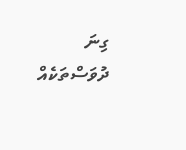ގިނަ ދުވަސްތަކެއް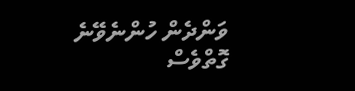ވަންދެން ހުންނެވޭނެ ގޮތްވެސް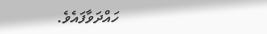ހައްދަވާފައެވެ.